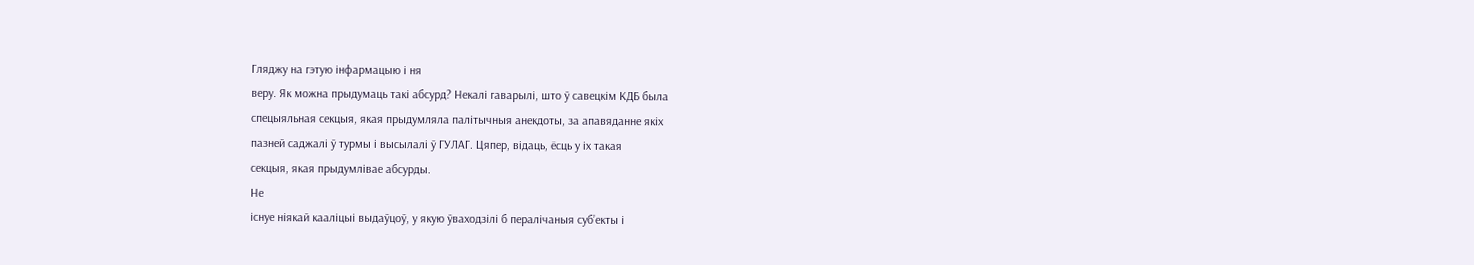Гляджу на гэтую інфармацыю і ня
веру. Як можна прыдумаць такі абсурд? Некалі гаварылі, што ў савецкім КДБ была
спецыяльная секцыя, якая прыдумляла палітычныя анекдоты, за апавяданне якіх
пазней саджалі ў турмы і высылалі ў ГУЛАГ. Цяпер, відаць, ёсць у іх такая
секцыя, якая прыдумлівае абсурды.
Не
існуе ніякай кааліцыі выдаўцоў, у якую ўваходзілі б пералічаныя суб’екты і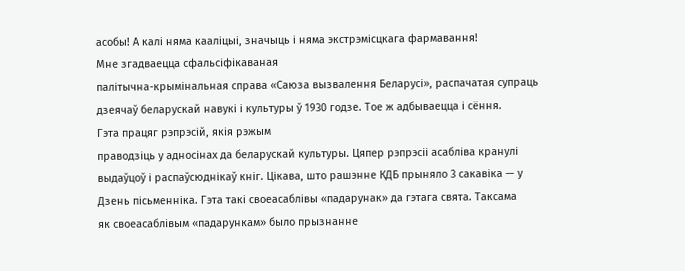асобы! А калі няма кааліцыі, значыць і няма экстрэмісцкага фармавання!
Мне згадваецца сфальсіфікаваная
палітычна-крымінальная справа «Саюза вызвалення Беларусі», распачатая супраць
дзеячаў беларускай навукі і культуры ў 1930 годзе. Тое ж адбываецца і сёння.
Гэта працяг рэпрэсій, якія рэжым
праводзіць у адносінах да беларускай культуры. Цяпер рэпрэсіі асабліва кранулі
выдаўцоў і распаўсюднікаў кніг. Цікава, што рашэнне КДБ прыняло 3 сакавіка — у
Дзень пісьменніка. Гэта такі своеасаблівы «падарунак» да гэтага свята. Таксама
як своеасаблівым «падарункам» было прызнанне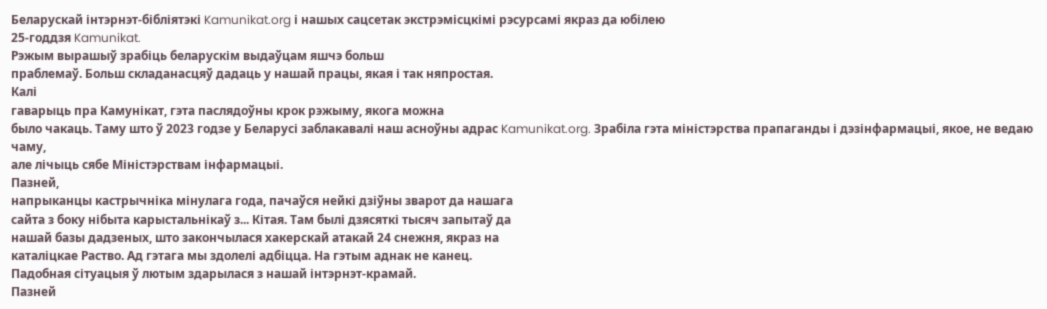Беларускай інтэрнэт-бібліятэкі Kamunikat.org і нашых сацсетак экстрэмісцкімі рэсурсамі якраз да юбілею
25-годдзя Kamunikat.
Рэжым вырашыў зрабіць беларускім выдаўцам яшчэ больш
праблемаў. Больш складанасцяў дадаць у нашай працы, якая і так няпростая.
Калі
гаварыць пра Камунікат, гэта паслядоўны крок рэжыму, якога можна
было чакаць. Таму што ў 2023 годзе у Беларусі заблакавалі наш асноўны адрас Kamunikat.org. Зрабіла гэта міністэрства прапаганды і дэзінфармацыі, якое, не ведаю чаму,
але лічыць сябе Міністэрствам інфармацыі.
Пазней,
напрыканцы кастрычніка мінулага года, пачаўся нейкі дзіўны зварот да нашага
сайта з боку нібыта карыстальнікаў з... Кітая. Там былі дзясяткі тысяч запытаў да
нашай базы дадзеных, што закончылася хакерскай атакай 24 снежня, якраз на
каталіцкае Раство. Ад гэтага мы здолелі адбіцца. На гэтым аднак не канец.
Падобная сітуацыя ў лютым здарылася з нашай інтэрнэт-крамай.
Пазней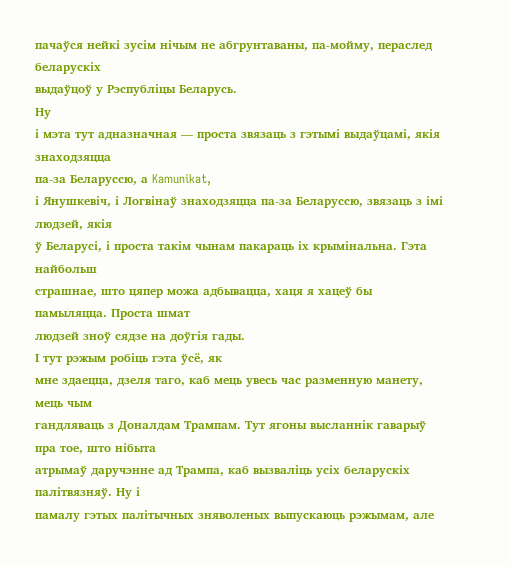пачаўся нейкі зусім нічым не абгрунтаваны, па-мойму, пераслед беларускіх
выдаўцоў у Рэспубліцы Беларусь.
Ну
і мэта тут адназначная — проста звязаць з гэтымі выдаўцамі, якія знаходзяцца
па-за Беларуссю, а Kamunikat,
і Янушкевіч, і Логвінаў знаходзяцца па-за Беларуссю, звязаць з імі людзей, якія
ў Беларусі, і проста такім чынам пакараць іх крымінальна. Гэта найбольш
страшнае, што цяпер можа адбывацца, хаця я хацеў бы памыляцца. Проста шмат
людзей зноў сядзе на доўгія гады.
І тут рэжым робіць гэта ўсё, як
мне здаецца, дзеля таго, каб мець увесь час разменную манету, мець чым
гандляваць з Доналдам Трампам. Тут ягоны высланнік гаварыў пра тое, што нібыта
атрымаў даручэнне ад Трампа, каб вызваліць усіх беларускіх палітвязняў. Ну і
памалу гэтых палітычных зняволеных выпускаюць рэжымам, але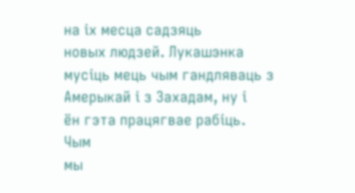на іх месца садзяць
новых людзей. Лукашэнка мусіць мець чым гандляваць з Амерыкай і з Захадам, ну і
ён гэта працягвае рабіць.
Чым
мы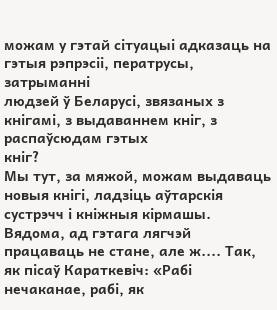можам у гэтай сітуацыі адказаць на гэтыя рэпрэсіі, ператрусы, затрыманні
людзей ў Беларусі, звязаных з кнігамі, з выдаваннем кніг, з распаўсюдам гэтых
кніг?
Мы тут, за мяжой, можам выдаваць новыя кнігі, ладзіць аўтарскія сустрэчч і кніжныя кірмашы.
Вядома, ад гэтага лягчэй працаваць не стане, але ж.... Так, як пісаў Караткевіч: «Рабі нечаканае, рабі, як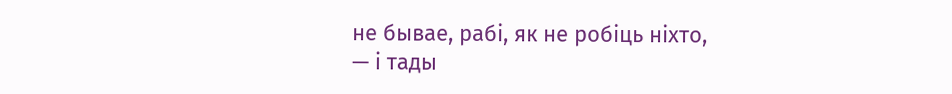не бывае, рабі, як не робіць ніхто,
— і тады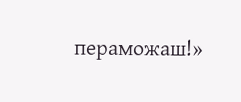пераможаш!»